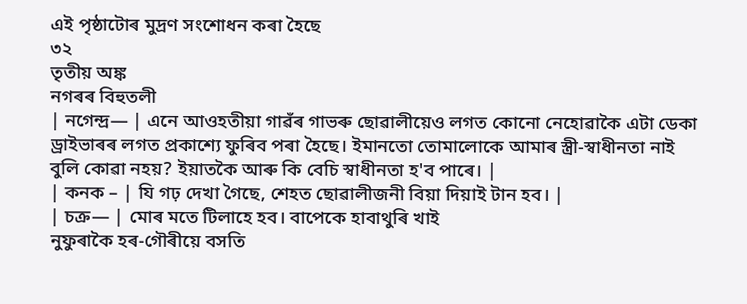এই পৃষ্ঠাটোৰ মুদ্ৰণ সংশোধন কৰা হৈছে
৩২
তৃতীয় অঙ্ক
নগৰৰ বিহুতলী
| নগেন্দ্ৰ— | এনে আওহতীয়া গাৱঁৰ গাভৰু ছোৱালীয়েও লগত কোনো নেহোৱাকৈ এটা ডেকা ড্ৰাইভাৰৰ লগত প্ৰকাশ্যে ফুৰিব পৰা হৈছে। ইমানতো তোমালোকে আমাৰ স্ত্ৰী-স্বাধীনতা নাই বুলি কোৱা নহয়? ইয়াতকৈ আৰু কি বেচি স্বাধীনতা হ'ব পাৰে। |
| কনক – | যি গঢ় দেখা গৈছে, শেহত ছোৱালীজনী বিয়া দিয়াই টান হব। |
| চক্ৰ— | মোৰ মতে টিলাহে হব। বাপেকে হাবাথুৰি খাই
নুফুৰাকৈ হৰ-গৌৰীয়ে বসতি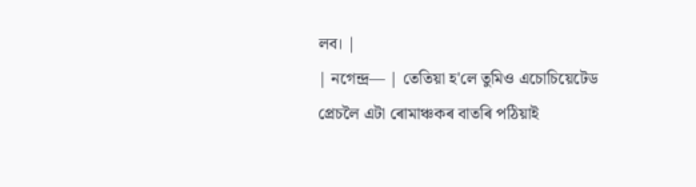লব। |
| নগেন্দ্ৰ— | তেতিয়া হ'লে তুমিও এচোচিয়েটেড প্ৰেচলৈ এটা ৰোমাঞ্চকৰ বাতৰি পঠিয়াই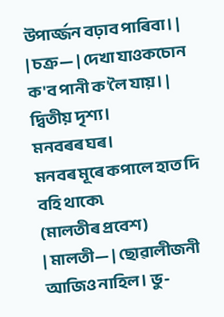উপাৰ্জ্জন বঢ়াব পাৰিবা। |
| চক্ৰ— | দেখা যাওকচোন ক'ব পানী ক'লৈ যায়। |
দ্বিতীয় দৃশ্য।
মনবৰৰ ঘৰ।
মনবৰ মূৰে কপালে হাত দি বহি থাকে৷
(মালতীৰ প্ৰবেশ)
| মালতী— | ছোৱালীজনী আজিও নাহিল। ভু-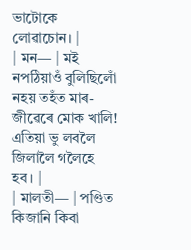ভাটোকে লোৱাচোন। |
| মন— | মই নপঠিয়াওঁ বুলিছিলোঁ নহয় তহঁত মাৰ-জীৱেৰে মোক খালি! এতিয়া ভু লবলৈ জিলালৈ গলৈহে হব। |
| মালতী— | পণ্ডিত কিজানি কিবা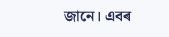জানে। এবৰ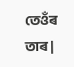তেওঁৰ তাৰ |